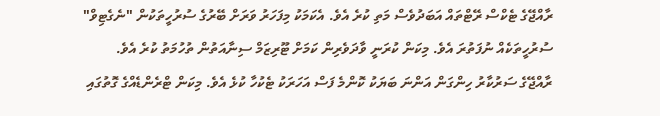ރާއްޖޭގެ ޓެކްސް ރޭޓްތައް އަބަދުވެސް މަތި ކުރެ އެވެ. އެކަމަކު މިފަހަރު ވަރަށް ބޭރުގެ ސުރުހީތަކުން "ނެގެޓިވް" ސުރުހީތަކެއް ނުފަތުރަ އެވެ. މިކަން ކުރަނީ ވާދަވެރިން ކަމަށް ޓޫރިޒަމް ސިނާއަތުން ތުހުމަތު ކުރެ އެވެ.
ރާއްޖޭގެ ސަރުކާރު ހިންގަން އަންނަ ބަޔަކު ކޮންމެ ފަސް އަހަރަކު ޓެކުހާ ކުޅެ އެވެ. މިކަން ޓްރެންޑެއްގެ ގޮތުގައި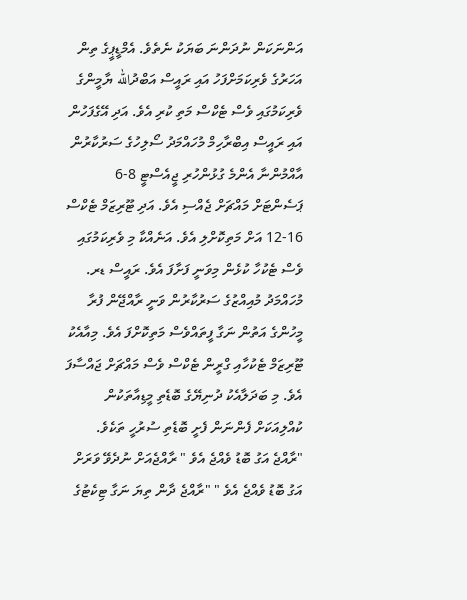އަންނަކަން ނުދަންނަ ބަޔަކު ނެތެވެ. އެމްޑީޕީގެ ތިން އަހަރުގެ ވެރިކަމަށްފަހު އައި ރައީސް އަބްދުالله ޔާމީންގެ ވެރިކަމުގައި ވެސް ޓެކްސް މަތި ކުރި އެވެ. އަދި އޭގެފަހުން އައި ރައީސް އިބްރާހިމް މުހައްމަދު ސޯލިހުގެ ސަރުކާރުން އާއްމުންނާ އެންމެ ގުޅުންހުރި ޖީއެސްޓީ 8-6 ޕަސެންޓަށް މައްޗަށް ޖެއްސި އެވެ. އަދި ޓޫރިޒަމް ޓެކްސް 16-12 އަށް މަތިކޮށްލި އެވެ. އަނެއްކާ މި ވެރިކަމުގައި ވެސް ޓެކުހާ ކުޅެން މިވަނީ ފަށާފަ އެވެ. ރައީސް ޑރ. މުހައްމަދު މުއިއްޒުގެ ސަރުކާރުން ވަނީ ރާއްޖޭން ފުރާ މީހުންގެ އަތުން ނަގާ ފީތައްވެސް މަތިކޮށްފަ އެވެ. މިއާއެކު ޓޫރިޒަމް ޓެކުހާއި ގްރީން ޓެކްސް ވެސް މައްޗަށް ޖައްސާފަ އެވެ. މި ބަދަލާއެކު ދުނިޔޭގެ ބޮޑެތި މީޑިއާތަކުން ކުއްލިއަކަށް ފެންނަން ފެށީ ބޮޑެތި ސުރުހީ ތަކެވެ.
"ރާއްޖެ އަގު ބޮޑު ވެއްޖެ އެވެ " ރާއްޖެއަށް ނުދެވޭ ވަރަށް އަގު ބޮޑު ވެއްޖެ އެވެ " "ރާއްޖެ ދާން ތިޔަ ނަގާ ޓިކެޓުގެ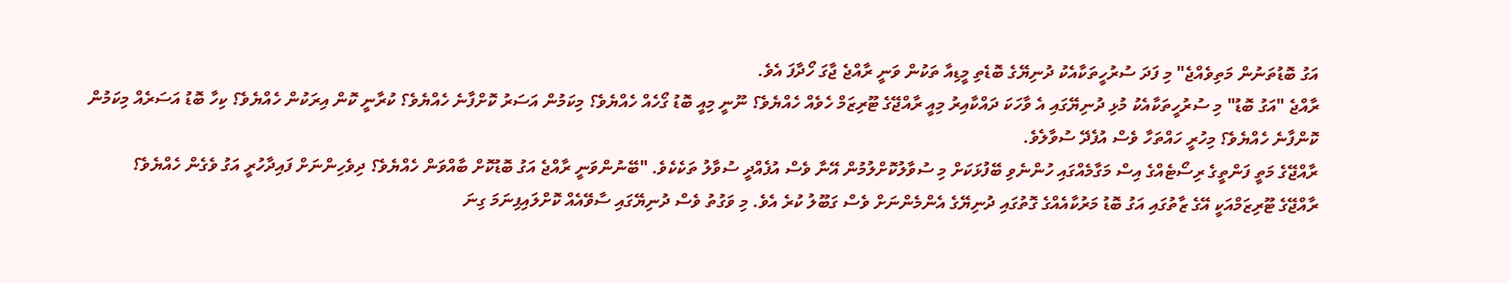އަގު ބޮޑުތަނުން މަތިވެއްޖެ" މި ފަދަ ސުރުހީތަކާއެކު ދުނިޔޭގެ ބޮޑެތި މީޑިއާ ތަކުން ވަނީ ރާއްޖެ ޖާގަ ހޯދާފަ އެވެ.
ރާއްޖެ "އަގު ބޮޑު" މި ސުރުހީތަކާއެކު މުޅި ދުނިޔޭގައި އެ ވާހަކަ ދައްކާއިރު މިއީ ރާއްޖޭގެ ޓޫރިޒަމް ހެވެއް ހެއްޔެވެ؟ ނޫނީ މިއީ ބޮޑު ގޯހެއް ހެއްޔެވެ؟ މިކަމުން އަސަރު ކޮށްފާނެ ހެއްޔެވެ؟ ކުރާނީ ކޮން އިރަކުން ހެއްޔެވެ؟ ކިހާ ބޮޑު އަސަރެއް މިކަމުން ކޮންފާނެ ހެއްޔެވެ؟ މިހުރީ ހައްތަހާ ވެސް އުފެދޭ ސުވާލެވެ.
ރާއްޖޭގެ މަތީ ފަންތީގެ ރިސޯޓެއްގެ އިސް މަގާމެއްގައި ހުންނެވި ބޭފުޅަކަށް މި ސުވާލުކޮށްލުމުން އޭނާ ވެސް އުފެއްދީ ސުވާލު ތަކެކެވެ. "ބޭނުންވަނީ ރާއްޖެ އަގު ބޮޑުކޮށް ބާއްވަން ހެއްޔެވެ؟ ދިވެހިންނަށް ފައިދާހުރީ އަގު ވެގެން ހެއްޔެވެ؟
ރާއްޖޭގެ ޓޫރިޒަމްއަކީ އޭގެ ޒާތުގައި އަގު ބޮޑު މަރުކާއެއްގެ ގޮތުގައި ދުނިޔޭގެ އެންމެންނަށް ވެސް ގަބޫލު ކުރެ އެވެ. މި ވަގުތު ވެސް ދުނިޔޭގައި ސާވޭއެއް ކޮށްލައިފިނަމަ ގިނަ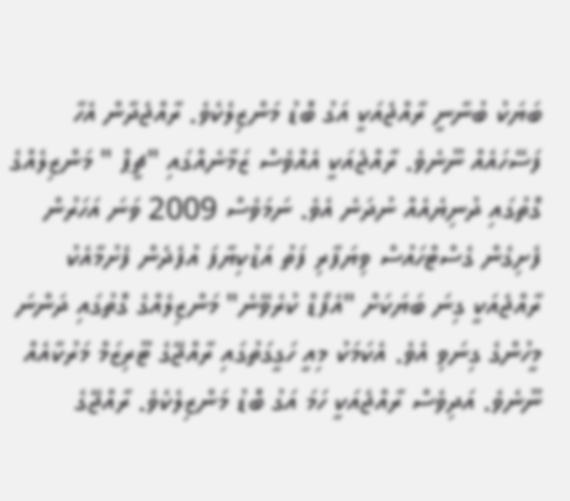ބަޔަކު ބުނާނީ ރާއްޖެއަކީ އަގު ބޮޑު މަންޒިލެކެވެ. ރާއްޖެދާން އެހާ ފަސޭހައެއް ނޫނެވެ. ރާއްޖެއަކީ އެއްވެސް ޒަމާނެއްގައި "ޗީޕް " މަންޒިލެއްގެ ގޮތުގައި ދުނިޔެއެއް ނުދަނެ އެވެ. ނަމަވެސް 2009 ވަނަ އަހަރުން ފެށިގެން ގެސްޓްހައުސް ވިޔަފާރި ފަތު އަޑުކިޔާފަ އުފެދެން ފެށުމާއެކު ރާއްޖެއަކީ ގިނަ ބަޔަކަށް "އެފޯޑް ކުރެވޭނެ" މަންޒިލެއްގެ ގޮތުގައި ދަންނަ މީހުންގެ ގިނަވި އެވެ. އެކަމަކު މިއީ ހަގީގަތުގައި ރާއްޖޭގެ ޓޫރިޒަމް މަރުކާއެއް ނޫނެވެ. އަދިވެސް ރާއްޖެއަކީ ހަމަ އަގު ބޮޑު މަންޒިލެކެވެ. ރާއްޖޭގެ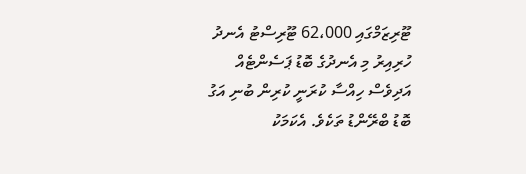ޓޫރިޒަމްގައި 62،000 ޓޫރިސްޓު އެނދު ހުރިއިރު މި އެނދުގެ ބޮޑު ޕަސެންޓެއް އަދިވެސް ހިއްސާ ކުރަނީ ކުރިން ބުނި އަގު ބޮޑު ބްރޭންޑު ތަކެވެ. އެކަމަކު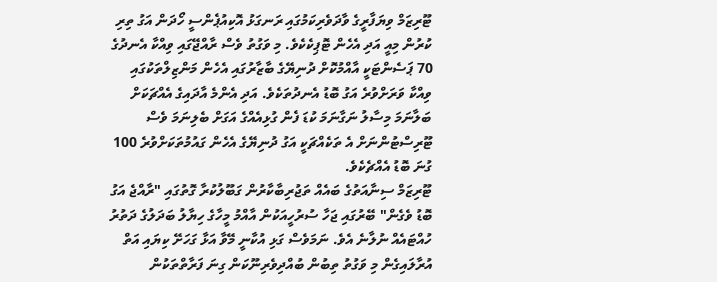ޓޫރިޒަމް ވިޔަފާރީގެ ވާދަވެރިކަމުގައި ރަނގަޅު އޮކިއުޕެންސީ ހޯދަން އަގު ތިރި ކުރުން މިއީ އަދި އެހެން ޓޮޕިކެކެވެ. މި ވަގުތު ވެސް ރާއްޖޭގައި ވިއްކާ އެނދުގެ 70 ޕަސެންޓަކީ އާއްމުކޮށް ދުނިޔޭގެ ބާޒާރުގައި އެހެން މަންޒިލްތަކުގައި ވިއްކާ ވަރަށްވުރެ އަގު ބޮޑު އެނދުތަކެވެ. އަދި އެންމެ އާދައިގެ އެއްޗަކަށް ބަލާނަމަ މިސާލު ނަގާނަމަ ކުޑަ ފެން ގުޅިއެއްގެ އަގަށް ބެލިނަމަ ވެސް ޓޫރިސްޓުންނަށް އެ ތަކެއްޗަކީ އަގު ދުނިޔޭގެ އެހެން ގައުމުތަކަށްވުރެ 100 ގުނަ ބޮޑު އެއްޗެކެވެ.
ޓޫރިޒަމް ސިނާއަތުގެ ބައެއް ތަޖުރިބާކާރުން ގަބޫލުކުރާ ގޮތުގައި "ރާއްޖެ އަގު ބޮޑު ވެގެން" ބޭރުގައި ޖަހާ ސުރުހީއަކުން އާއްމު މީހާގެ ހިޔާލު ބަދަލުގެ ދަތުރު ހުއްޓައެއް ނުލާނެ އެވެ. ނަމަވެސް ގަޅި އުކާނީ މޭވާ އަޅާ ގަހަށޭ ކިޔައި އަތް އުރާލައިގެން މި ވަގުތު ތިބުން ބުއްދިވެރިނޫކަން ގިނަ ފަރާތްތަކުން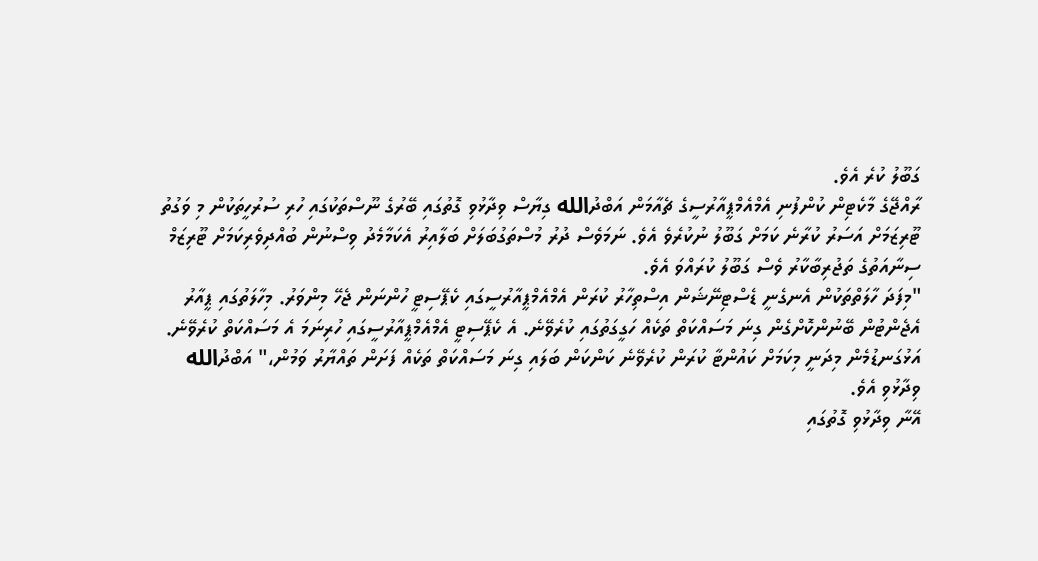ގަބޫލު ކުރެ އެވެ.
ރާއްޖޭގެ މާކެޓިން ކުންފުނި އެމްއެމްޕީއާރުސީގެ ޗެއާމަން އަބްދުالله ގިޔާސް ވިދާޅުވި ގޮތުގައި ބޭރުގެ ނޫސްތަކުގައި ހުރި ސުރުހީތަކުން މި ވަގުތު ޓޫރިޒަމަށް އަސަރު ކުރާނެ ކަމަށް ގަބޫލު ނުކުރެވެ އެވެ. ނަމަވެސް ދުރު މުސްތަގުބަލަށް ބަލާއިރު އެކަމާމެދު ވިސްނުން ބުއްދިވެރިކަމަށް ޓޫރިޒަމް ސިނާއަތުގެ ތަޖުރިބާކާރު ވެސް ގަބޫލު ކުރައްވަ އެވެ.
"މިފަދަ ހާލަތްތަކުން އެނގެނީ ޑެސްޓިނޭޝަން އިސްތިހާރު ކުރަން އެމްއެމްޕީއާރުސީގައި ކެޕޭސިޓީ ހުންނަން ޖެހޭ މިންވަރު. މިހާލަތުގައި ޕީއާރު އެޖެންޓުން ބޭނުންކޮށްގެން ގިނަ މަސައްކަތް ތަކެއް ހަގީގަތުގައި ކުރެވޭނެ. އެ ކެޕޭސިޓީ އެމްއެމްޕީއާރުސީގައި ހުރިނަމަ އެ މަސައްކަތް ކުރެވޭނެ. އަޅުގަނޑުމެން މިދަނީ މިކަމަށް ކައުންޓާ ކުރަން ކުރެވޭނެ ކަންކަން ބަލައި ގިނަ މަސައްކަތް ތަކެއް ފަށަން ތައްޔާރު ވަމުން،" އަބްދުالله ވިދާޅުވި އެވެ.
އޭނާ ވިދާޅުވި ގޮތުގައި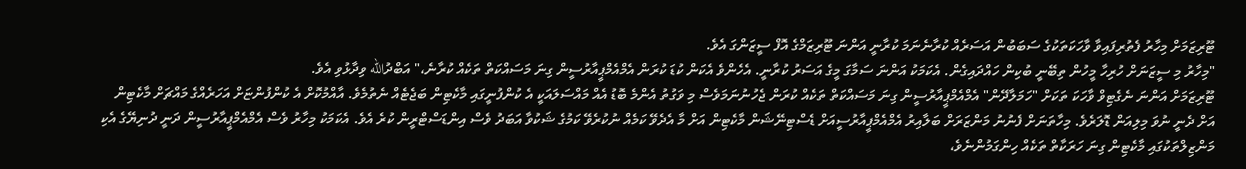ޓޫރިޒަމަށް މިހާރު ފެތުރިފައިވާ ވާހަކަތަކުގެ ސަބަބުން އަސަރެއް ކުރާނެނަމަ ކުރާނީ އަންނަ ޓޫރިޒަމްގެ އޮފް ސީޒަންގަ އެވެ.
"މިހާރު މި ސީޒަނަށް ހުރިހާ މީހުން ތިބޭނީ ބުކިން ހައްދައިގެން. އެކަމަކު އަންނަ ސަމާގަ މީގެ އަސަރު ކުރާނީ. އެހެންވެ އެކަން ކުޑަ ކުރަން އެމްއެމްޕީއާރުސީން ގިނަ މަސައްކަތް ތަކެއް ކުރާނެ،" އަބްދުالله ވިދާޅުވި އެވެ.
ޓޫރިޒަމަށް އަންނަ ނެގެޓިވް ވާހަކަ ތަކަށް "ހަމަލާދޭން" އެމްއެމްޕީއާރުސީން ގިނަ މަސައްކަތް ތަކެއް ކުރަން ޖެހުނުނަމަވެސް މި ވަގުތު އެންމެ ބޮޑު އެއް މައްސަލައަކީ އެ ކުންފުނީގައި މާކެޓިން ބަޖެޓެއް ނެތުމެވެ. އާއްމުކޮށް އެ ކުންފުންޏަށް އަހަރެއްގެ މައްޗަށް މާކެޓިން އަށް ދެނީ ނުވަ މިލިއަން ޑޮލަރެވެ. މިހާތަނަށް ފެނުނު މަންޒަރަށް ބަލާއިރު އެމްއެމްޕީއާރުސީއަށް ޑެސްޓިނޭޝަން މާކެޓިން އަށް މާ އެދެވޭ ކަމެއް ނުކުރެވޭ ކަމުގެ ޝަކުވާ އަބަދު ވެސް އިންޑަސްޓްރީން ކުރެ އެވެ. އެކަމަކު މިހާރު ވެސް އެމްއެމްޕީއާރުސީން ދަނީ ދުނިޔޭގެ އެކި މަންޒިލްތަކުގައި މާކެޓިން ގިނަ ހަރަކާތް ތަކެއް ހިންގަމުންނެވެ،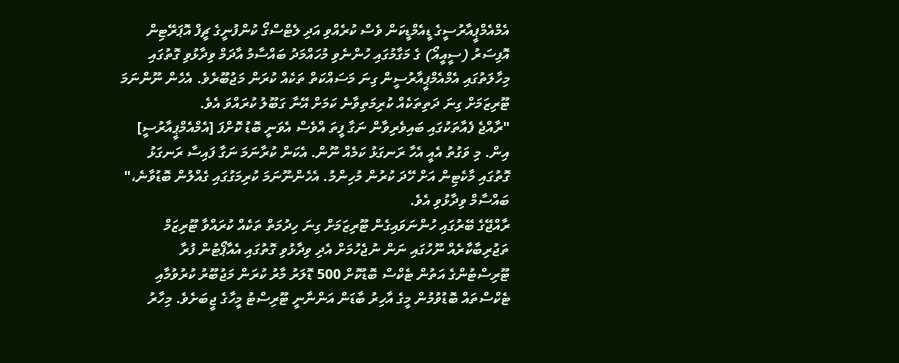އެމްއެމްޕީއާރުސީގެ ޑީއެމްޑީކަން ވެސް ކުރެއްވި އަދި ލެޓްސްގޯ ކުންފުނީގެ ޗީފް އޮޕަރޭޓިން އޮފިސަރު (ސީއީއޯ) ގެ މަގާމުގައި ހުންނެވި މުހައްމަދު ބައްސާމު އާދަމް ވިދާޅުވި ގޮތުގައި މިހާލަތުގައި އެމްއެމްޕީއާރުސީން ގިނަ މަސައްކަތް ތަކެއް ކުރަން މަޖުބޫރެވެ. އެހެން ނޫންނަމަ ޓޫރިޒަމަށް ގިނަ ދަތިތަކެއް ކުރިމަތިވާނެ ކަމަށް އޭނާ ގަބޫލު ކުރައްވަ އެވެ.
"ރާއްޖެ ފެއާތަކުގައި ބައިވެރިވާން ނަގާ ފީތަ އްވެސް އެވަނީ ބޮޑު ކޮށްފަ [އެމްއެމްޕީއާރުސީ] އިން. މި ވަގުތު އެއީ އެހާ ރަނގަޅު ކަމެއް ނޫން. އެކަން ކުރާނަމަ ނަގާ ފައިސާ ރަނގަޅު ގޮތުގައި މާކެޓިން އަށް ހޭދަ ކުރުން މުހިންމު. އެހެންނޫނަމަ ކުރިމަގުގައި ގެއްލުން ބޮޑުވާނެ،" ބައްސާމް ވިދާޅުވި އެވެ.
ރާއްޖޭގެ ބޭރުގައި ހުންނަވައިގެން ޓޫރިޒަމަށް ގިނަ ހިދުމަތް ތަކެއް ކުރައްވާ ޓޫރިޒަމް ތަޖުރިބާކާރެއް ނޫހުގައި ނަން ނުޖެހުމަށް އެދި ވިދާޅުވި ގޮތުގައި އެއާޕޯޓުން ފުރާ ޓޫރިސްޓުންގެ އަތުން ޓެކްސް ބޮޑުކޮށް 500 ޑޮލަރު މާރު ކުރަން މަޖުބޫރު ކުރުވުމާއި ޓެކްސްތައް ބޮޑުވުމުން މީގެ އާހިރު ބާޑަން އަންނާނީ ޓޫރިސްޓު މީހާގެ ޖީބަށެވެ. މިހާރު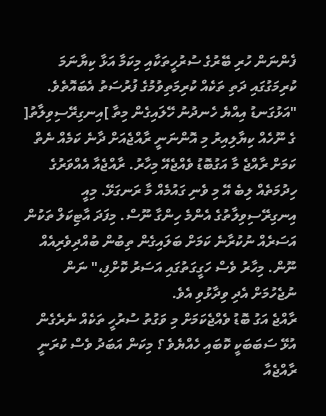ފެންނަން ހުރި ބޭރުގެ ސުރުހީތަކާއި މިކަމާ އަޅާ ކިޔާނަމަ ކުރިމަގުގައި ދަތި ތަކެއް ކުރިމަތިވުމުގެ ފުރުސަތު އެބައޮތެވެ.
"އަޅުގަނޑު އިއްޔެ ހެނދުނު ހޭލައިގެން މިތާ ]އިނގިރޭސިވިލާތު[ ގެ ނޫހެއް ކިޔާލިއިރު މި އޮންނަނީ ރާއްޖެއަށް ދާނެ ކަމެއް ނެތް ކަމަށް ރާއްޖެ މާ އަގުބޮޑު ވެއްޖެއޭ މިހާރު. ރާއްޖެއާ އެއްވަރުގެ ހިދުމަތެއް ލިބެ އޭ މި ވެނި ގައުމެއް މާ ރަނގަޅޭ. މިއީ އިނގިރޭސިވިލާތުގެ އެންމެ ހިންގާ ނޫސް. މިފަދަ އާޓިކަލް ތަކުން އަސަރެއް ނުކުރާނެ ކަމަށް ބަލައިގެން ތިބުން ބުއްދިވެރިއެއް ނޫން. މިހާރު ވެސް ހަގީގަތުގައި އަސަރު ކޮށްފި،" ނަން ނުޖެހުމަށް އެދި ވިދާޅުވި އެވެ.
ރާއްޖެ އަގު ބޮޑު ވެއްޖެކަމަށް މި ވަގުތު ސުރުހީ ތަކެއް ނެރެގެން އުޅޭ ސަބަބަކީ ކޮބައި ހެއްޔެވެ ؟ މިކަން އަބަދު ވެސް ކުރަނީ ރާއްޖެއާ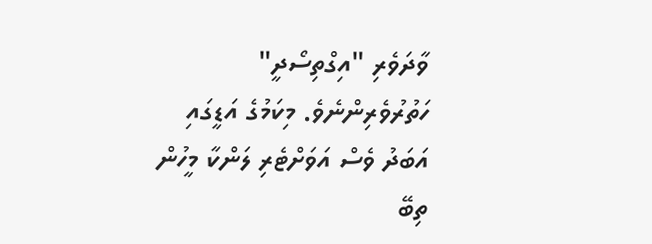ވާދަވެރި "އިގްތިސޯދީ" ހަތުރުވެރިންނެވެ. މިކަމުގެ އަޑީގައި އަބަދު ވެސް އަވަށްޓެރި ލަންކާ މީހުން ތިބޭ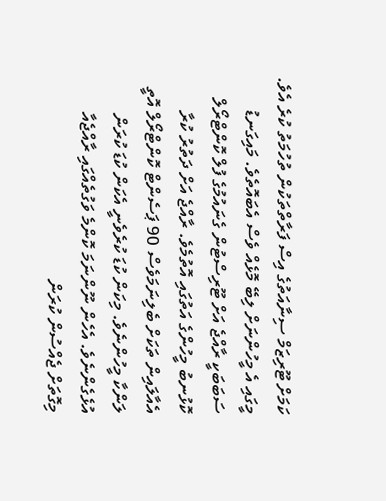ކަމަށް ޓޫރިޒަމް ސިނާއަތުގެ އިސް ފަރާތްތަކުން ތުހުމަތު ކުރެ އެވެ. މީގައި އެ މީހުންނަށް ލިބޭ މޮޅެއް ވެސް އެބައޮތެވެ. މައިގަނޑު ސަބަބަކީ ރާއްޖެ އަށް ޓޫރިސްޓުން ގެނައުމުގެ ފުލް ކޮންޓްރޯލް ކޮޅުނބު މީހުންގެ އަތުގައި އޮތުމެވެ. ރާއްޖެ އަށް ދަތުރު ކުރާ އެއާލައިން ތަކަށް ބެލިނަމަވެސް 90 ޕަސެންޓް ކޮންޓްރޯލް އޮތީ ލަންކާ މީހުންނެވެ. މިކަން ކުޑަ ކުރެވެނީ އެކަން ކުޑަ ކުރަން އުޅެގެންނެވެ. އެހެން ނޫންނަމަ ކޮންމެ ވަގުތެއްގައި ރާއްޖެއާ މިގޮތަށް ޖެއްސުން ކުރަން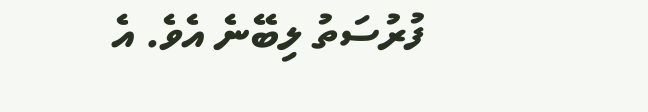ފުރުސަތު ލިބޭނެ އެވެ. އެ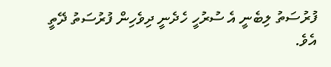ފުރުސަތު ލިބެނީ އެ ސުރުހީ ހެދެނީ ދިވެހިން ފުރުސަތު ދޭތީ އެވެ.